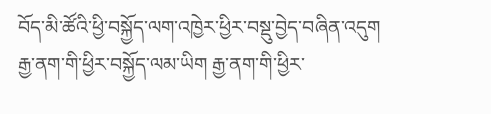བོད་མི་ཚོའི་ཕྱི་བསྐྱོད་ལག་འཁྱེར་ཕྱིར་བསྡུ་བྱེད་བཞིན་འདུག
རྒྱ་ནག་གི་ཕྱིར་བསྐྱོད་ལམ་ཡིག རྒྱ་ནག་གི་ཕྱིར་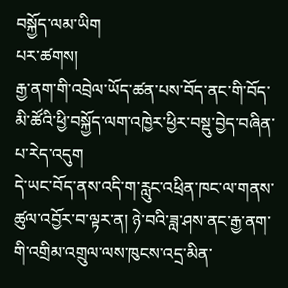བསྐྱོད་ལམ་ཡིག
པར་ཚགས།
རྒྱ་ནག་གི་འབྲེལ་ཡོད་ཚན་པས་བོད་ནང་གི་བོད་མི་ཚོའི་ཕྱི་བསྐྱོད་ལག་འཁྱེར་ཕྱིར་བསྡུ་བྱེད་བཞིན་པ་རེད་འདུག
དེ་ཡང་བོད་ནས་འདི་ག་རླུང་འཕྲིན་ཁང་ལ་གནས་ཚུལ་འབྱོར་བ་ལྟར་ན། ཉེ་བའི་ཟླ་ཤས་ནང་རྒྱ་ནག་གི་འགྲིམ་འགྲུལ་ལས་ཁུངས་འདྲ་མིན་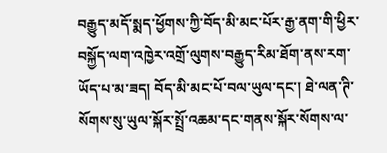བརྒྱུད་མདོ་སྨད་ཕྱོགས་ཀྱི་བོད་མི་མང་པོར་རྒྱ་ནག་གི་ཕྱིར་བསྐྱོད་ལག་འཁྱེར་འགྲོ་ལུགས་བརྒྱུད་རིམ་ཐོག་ནས་རག་ཡོད་པ་མ་ཟད། བོད་མི་མང་པོ་བལ་ཡུལ་དང་། ཐེ་ལན་ཊི་སོགས་སུ་ཡུལ་སྐོར་སྤྲོ་འཆམ་དང་གནས་སྐོར་སོགས་ལ་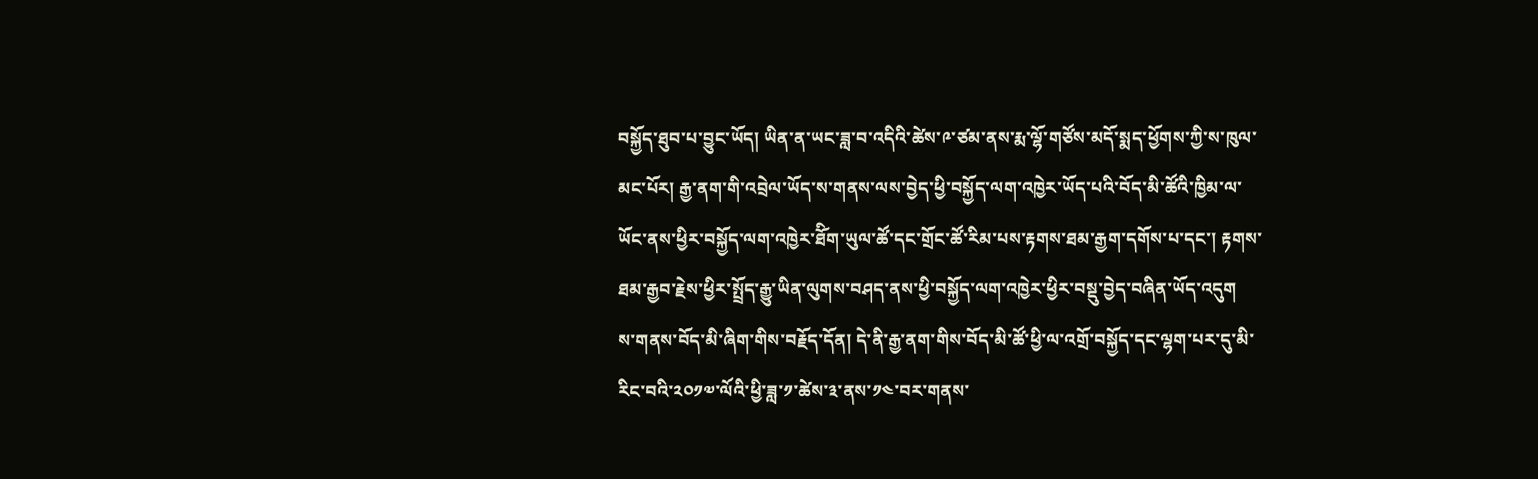བསྐྱོད་ཐུབ་པ་བྱུང་ཡོད། ཡིན་ན་ཡང་ཟླ་བ་འདིའི་ཚེས་༩་ཙམ་ནས་རྨ་ལྷོ་གཙོས་མདོ་སྨད་ཕྱོགས་ཀྱི་ས་ཁུལ་མང་པོར། རྒྱ་ནག་གི་འབྲེལ་ཡོད་ས་གནས་ལས་བྱེད་ཕྱི་བསྐྱོད་ལག་འཁྱེར་ཡོད་པའི་བོད་མི་ཚོའི་ཁྱིམ་ལ་ཡོང་ནས་ཕྱིར་བསྐྱོད་ལག་འཁྱེར་ཐོིག་ཡུལ་ཚོ་དང་གྲོང་ཚོ་རིམ་པས་རྟགས་ཐམ་རྒྱག་དགོས་པ་དང་། རྟགས་ཐམ་རྒྱབ་རྗེས་ཕྱིར་སྤྲོད་རྒྱུ་ཡིན་ལུགས་བཤད་ནས་ཕྱི་བསྐྱོད་ལག་འཁྱེར་ཕྱིར་བསྡུ་བྱེད་བཞིན་ཡོད་འདུག
ས་གནས་བོད་མི་ཞིག་གིས་བརྗོད་དོན། དེ་ནི་རྒྱ་ནག་གིས་བོད་མི་ཚོ་ཕྱི་ལ་འགྲོ་བསྐྱོད་དང་ལྷག་པར་དུ་མི་རིང་བའི་༢༠༡༧་ལོའི་ཕྱི་ཟླ་༡་ཚེས་༣་ནས་༡༤་བར་གནས་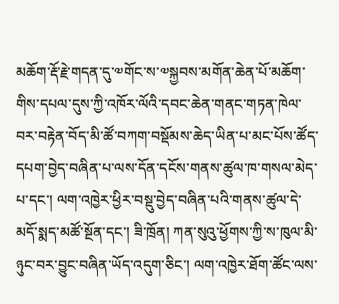མཆོག་རྡོ་རྗེ་གདན་དུ་༧གོང་ས་༧སྐྱབས་མགོན་ཆེན་པོ་མཆོག་གིས་དཔལ་དུས་ཀྱི་འཁོར་ལོའི་དབང་ཆེན་གནང་གཏན་ཁེལ་བར་བརྟེན་བོད་མི་ཚོ་བཀག་བསྡོམས་ཆེད་ཡིན་པ་མང་པོས་ཚོད་དཔག་བྱེད་བཞིན་པ་ལས་དོན་དངོས་གནས་ཚུལ་ཁ་གསལ་མེད་པ་དང་། ལག་འཁྱེར་ཕྱིར་བསྡུ་བྱེད་བཞིན་པའི་གནས་ཚུལ་དེ་མདོ་སྨད་མཚོ་སྔོན་དང་། ཟི་ཁྲོན། ཀན་སུའུ་ཕྱོགས་ཀྱི་ས་ཁུལ་མི་ཉུང་བར་བྱུང་བཞིན་ཡོད་འདུག་ཅིང་། ལག་འཁྱེར་ཐོག་ཚོང་ལས་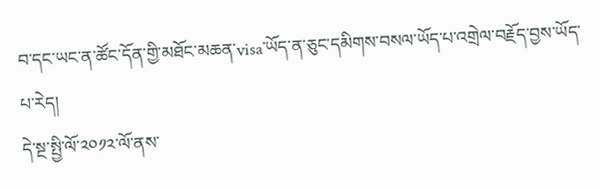བ་དང་ཡང་ན་ཚོང་དོན་གྱི་མཐོང་མཆན་visa་ཡོད་ན་ཅུང་དམིགས་བསལ་ཡོད་པ་འགྲེལ་བརྗོད་བྱས་ཡོད་པ་རེད།
དེ་སྔ་སྤྱི་ལོ་༢༠༡༢་ལོ་ནས་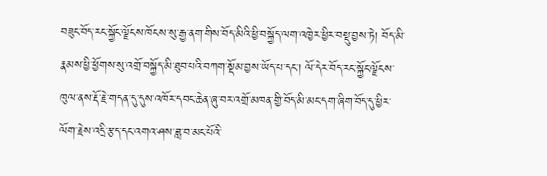བཟུང་བོད་རང་སྐྱོང་ལྗོངས་ཁོངས་སུ་རྒྱ་ནག་གིས་བོད་མིའི་ཕྱི་བསྐྱོད་ལག་འཁྱེར་ཕྱིར་བསྡུ་བྱས་ཏེ། བོད་མི་རྣམས་ཕྱི་ཕྱོགས་སུ་འགྲོ་བསྐྱོད་མི་ཐུབ་པའི་བཀག་སྡོམ་བྱས་ཡོད་པ་དང་། ལོ་དེར་བོད་རང་སྐྱོང་ལྗོངས་ཁུལ་ནས་རྡོ་རྗེ་གདན་དུ་དུས་འཁོར་དབང་ཆེན་ཞུ་བར་འགྲོ་མཁན་གྱི་བོད་མི་མང་དག་ཞིག་བོད་དུ་ཕྱིར་ལོག་རྗེས་འདྲི་རྩད་དང་འགའ་ཤས་ཟླ་བ་མང་པོའི་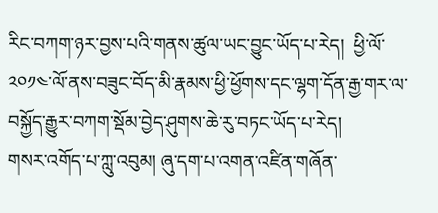རིང་བཀག་ཉར་བྱས་པའི་གནས་ཚུལ་ཡང་བྱུང་ཡོད་པ་རེད།  ཕྱི་ལོ་༢༠༡༤་ལོ་ནས་བཟུང་བོད་མི་རྣམས་ཕྱི་ཕྱོགས་དང་ལྷག་དོན་རྒྱ་གར་ལ་བསྐྱོད་རྒྱུར་བཀག་སྡོམ་བྱེད་ཤུགས་ཆེ་རུ་བཏང་ཡོད་པ་རེད།
གསར་འགོད་པ་ཀླུ་འབུམ། ཞུ་དག་པ་འགན་འཛིན་གཞོན་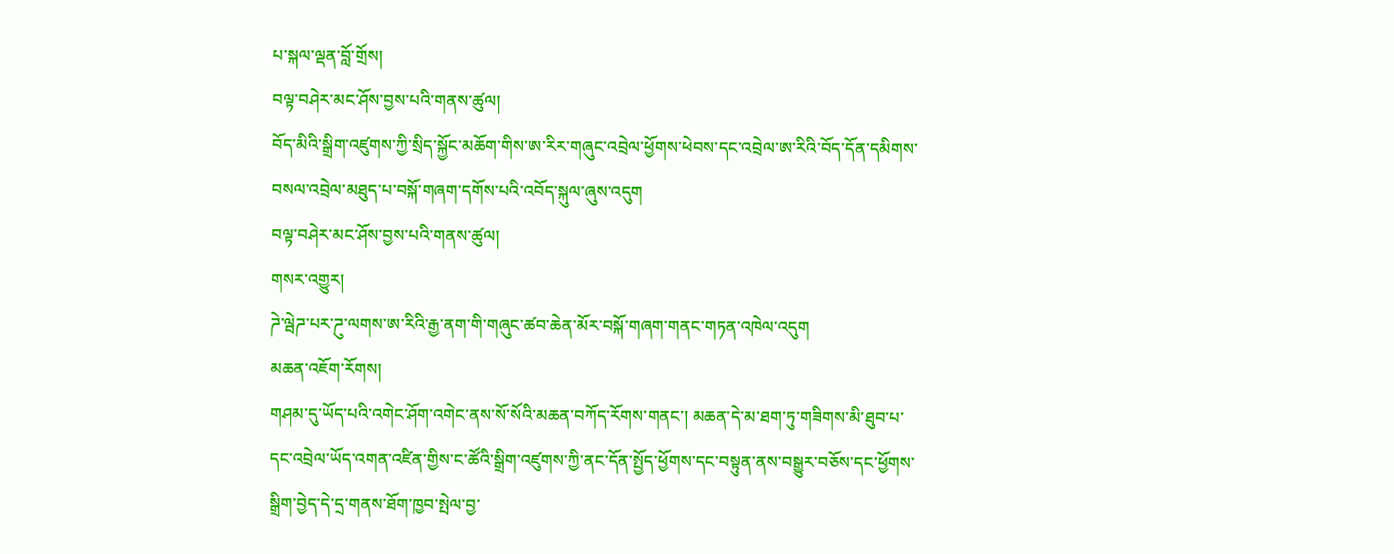པ་སྐལ་ལྡན་བློ་གྲོས།
བལྟ་བཤེར་མང་ཤོས་བྱས་པའི་གནས་ཚུལ།
བོད་མིའི་སྒྲིག་འཛུགས་ཀྱི་སྲིད་སྐྱོང་མཆོག་གིས་ཨ་རིར་གཞུང་འབྲེལ་ཕྱོགས་ཕེབས་དང་འབྲེལ་ཨ་རིའི་བོད་དོན་དམིགས་བསལ་འབྲེལ་མཐུད་པ་བསྐོ་གཞག་དགོས་པའི་འབོད་སྐུལ་ཞུས་འདུག
བལྟ་བཤེར་མང་ཤོས་བྱས་པའི་གནས་ཚུལ།
གསར་འགྱུར།
ཌེ་ལྦེཌ་པར་ཌུ་ལགས་ཨ་རིའི་རྒྱ་ནག་གི་གཞུང་ཚབ་ཆེན་མོར་བསྐོ་གཞག་གནང་གཏན་འཁེལ་འདུག
མཆན་འཇོག་རོགས།
གཤམ་དུ་ཡོད་པའི་འགེང་ཤོག་འགེང་ནས་སོ་སོའི་མཆན་བཀོད་རོགས་གནང་། མཆན་དེ་མ་ཐག་ཏུ་གཟིགས་མི་ཐུབ་པ་དང་འབྲེལ་ཡོད་འགན་འཛིན་གྱིས་ང་ཚོའི་སྒྲིག་འཛུགས་ཀྱི་ནང་དོན་སྤྱོད་ཕྱོགས་དང་བསྟུན་ནས་བསྒྱུར་བཅོས་དང་ཕྱོགས་སྒྲིག་བྱེད་དེ་དྲ་གནས་ཐོག་ཁྱབ་སྤེལ་བྱ་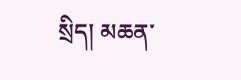སྲིད། མཆན་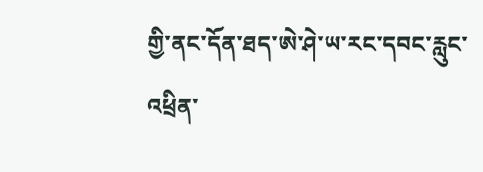གྱི་ནང་དོན་ཐད་ཨེ་ཤེ་ཡ་རང་དབང་རླུང་འཕྲིན་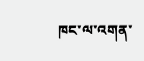ཁང་ལ་འགན་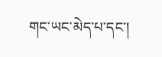གང་ཡང་མེད་པ་དང་།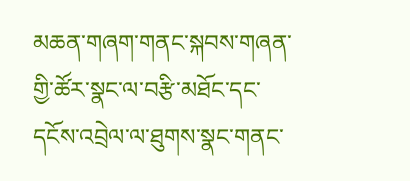མཆན་གཞག་གནང་སྐབས་གཞན་གྱི་ཚོར་སྣང་ལ་བརྩི་མཐོང་དང་དངོས་འབྲེལ་ལ་ཐུགས་སྣང་གནང་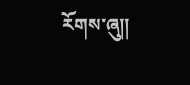རོགས་ཞུ༎